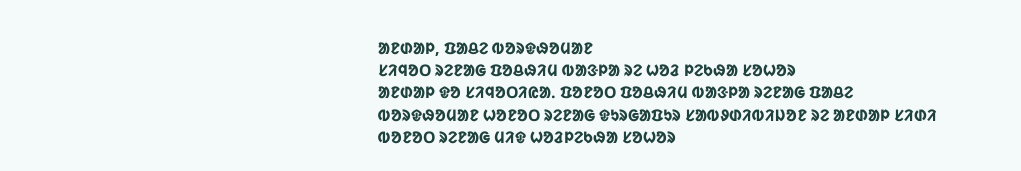ᱟᱱᱰᱟᱞ, ᱯᱟᱪᱮ ᱵᱚᱨᱫᱷᱚᱢᱟᱱ
ᱥᱤᱧᱚᱛ ᱨᱮᱱᱟᱜ ᱯᱚᱪᱷᱤᱢ ᱵᱟᱝᱞᱟ ᱨᱮ ᱦᱚᱲ ᱞᱮᱠᱷᱟ ᱥᱚᱦᱚᱨ
ᱟᱱᱰᱟᱞ ᱫᱚ ᱥᱤᱧᱚᱛᱤᱭᱟᱹ ᱯᱚᱱᱚᱛ ᱯᱚᱪᱷᱤᱢ ᱵᱟᱝᱞᱟ ᱨᱮᱱᱟᱜ ᱯᱟᱪᱮ ᱵᱚᱨᱫᱷᱚᱢᱟᱱ ᱦᱚᱱᱚᱛ ᱨᱮᱱᱟᱜ ᱫᱩᱨᱜᱟᱯᱩᱨ ᱥᱟᱵᱽᱰᱤᱵᱤᱡᱚᱱ ᱨᱮ ᱟᱱᱰᱟᱞ ᱥᱤᱰᱤ ᱵᱚᱱᱚᱛ ᱨᱮᱱᱟᱜ ᱢᱤᱫ ᱦᱚᱲᱞᱮᱠᱷᱟ ᱥᱚᱦᱚᱨ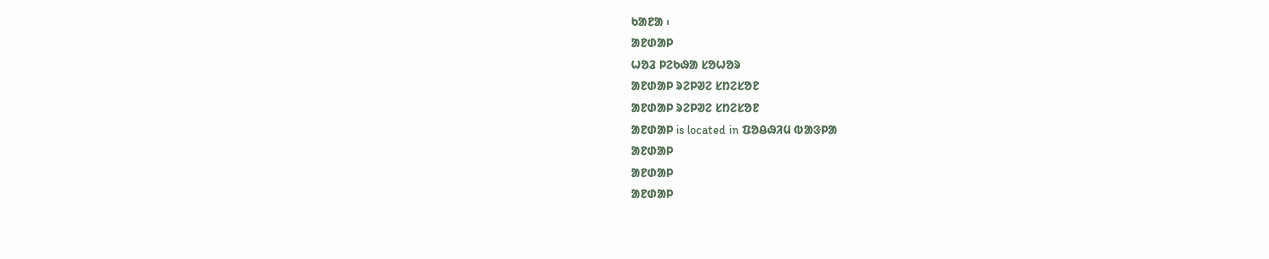ᱠᱟᱱᱟ ᱾
ᱟᱱᱰᱟᱞ
ᱦᱚᱲ ᱞᱮᱠᱷᱟ ᱥᱚᱦᱚᱨ
ᱟᱱᱰᱟᱞ ᱨᱮᱞᱣᱮ ᱥᱴᱮᱥᱚᱱ
ᱟᱱᱰᱟᱞ ᱨᱮᱞᱣᱮ ᱥᱴᱮᱥᱚᱱ
ᱟᱱᱰᱟᱞ is located in ᱯᱚᱪᱷᱤᱢ ᱵᱟᱝᱞᱟ
ᱟᱱᱰᱟᱞ
ᱟᱱᱰᱟᱞ
ᱟᱱᱰᱟᱞ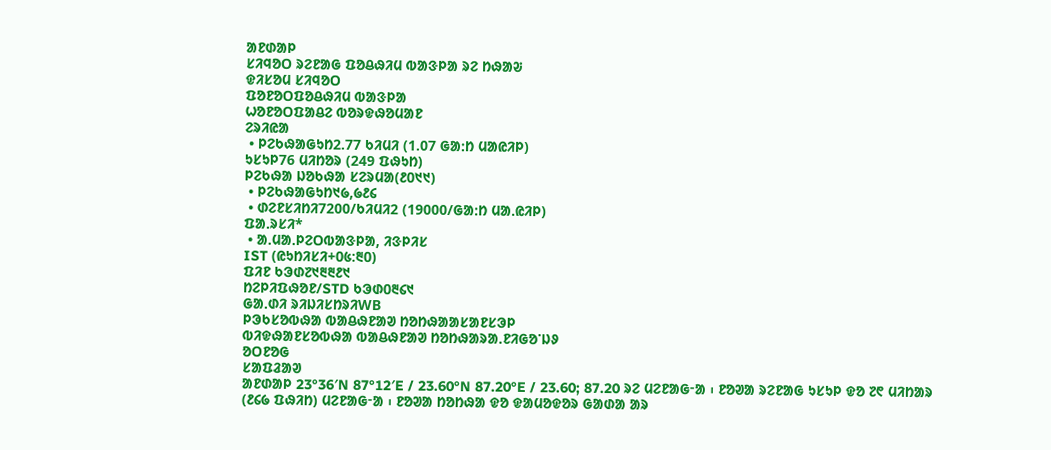ᱟᱱᱰᱟᱞ
ᱥᱤᱧᱚᱛ ᱨᱮᱱᱟᱜ ᱯᱚᱪᱷᱤᱢ ᱵᱟᱝᱞᱟ ᱨᱮ ᱴᱷᱟᱶ
ᱫᱤᱥᱚᱢ ᱥᱤᱧᱚᱛ
ᱯᱚᱱᱚᱛᱯᱚᱪᱷᱤᱢ ᱵᱟᱝᱞᱟ
ᱦᱚᱱᱚᱛᱯᱟᱪᱮ ᱵᱚᱨᱫᱷᱚᱢᱟᱱ
ᱮᱨᱤᱭᱟ
 • ᱞᱮᱠᱷᱟᱜᱩᱴ2.77 ᱠᱤᱢᱤ (1.07 ᱜᱟᱺᱴ ᱢᱟᱭᱤᱞ)
ᱩᱥᱩᱞ76 ᱢᱤᱴᱚᱨ (249 ᱯᱷᱩᱴ)
ᱞᱮᱠᱷᱟ ᱡᱚᱠᱷᱟ ᱥᱮᱨᱢᱟ(᱒᱐᱑᱑)
 • ᱞᱮᱠᱷᱟᱜᱩᱴ᱑᱙,᱙᱒᱔
 • ᱰᱮᱱᱥᱤᱴᱤ7200/ᱠᱤᱢᱤ2 (19000/ᱜᱟᱺᱴ ᱢᱟᱹᱭᱤᱞ)
ᱯᱟᱹᱨᱥᱤ*
 • ᱟᱹᱢᱟᱹᱞᱮᱛᱵᱟᱝᱞᱟ, ᱤᱝᱞᱤᱥ
IST (ᱭᱩᱴᱤᱥᱤ+᱐᱕:᱓᱐)
ᱯᱤᱱ ᱠᱳᱰ᱗᱑᱓᱓᱒᱑
ᱴᱮᱞᱤᱯᱷᱚᱱ/STD ᱠᱳᱰ᱐᱓᱔᱑
ᱜᱟᱹᱰᱤ ᱨᱤᱡᱤᱥᱴᱨᱤWB
ᱞᱳᱠᱥᱚᱵᱷᱟ ᱵᱟᱪᱷᱱᱟᱣ ᱴᱚᱴᱷᱟᱟᱥᱟᱱᱥᱳᱞ
ᱵᱤᱫᱷᱟᱱᱥᱚᱵᱷᱟ ᱵᱟᱪᱷᱱᱟᱣ ᱴᱚᱴᱷᱟᱨᱟᱹᱱᱤᱜᱚᱸᱡᱽ
ᱚᱛᱱᱚᱜ
ᱥᱟᱯᱲᱟᱣ
ᱟᱱᱰᱟᱞ 23°36′N 87°12′E / 23.60°N 87.20°E / 23.60; 87.20 ᱨᱮ ᱢᱮᱱᱟᱜᱼᱟ ᱾ ᱱᱚᱣᱟ ᱨᱮᱱᱟᱜ ᱩᱥᱩᱞ ᱫᱚ ᱗᱖ ᱢᱤᱴᱟᱨ (᱒᱔᱙ ᱯᱷᱤᱴ) ᱢᱮᱱᱟᱜᱼᱟ ᱾ ᱱᱚᱣᱟ ᱴᱚᱴᱷᱟ ᱫᱚ ᱫᱟᱢᱚᱫᱚᱨ ᱜᱟᱰᱟ ᱟᱨ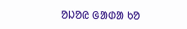ᱚᱡᱚᱭ ᱜᱟᱰᱟ ᱠᱚ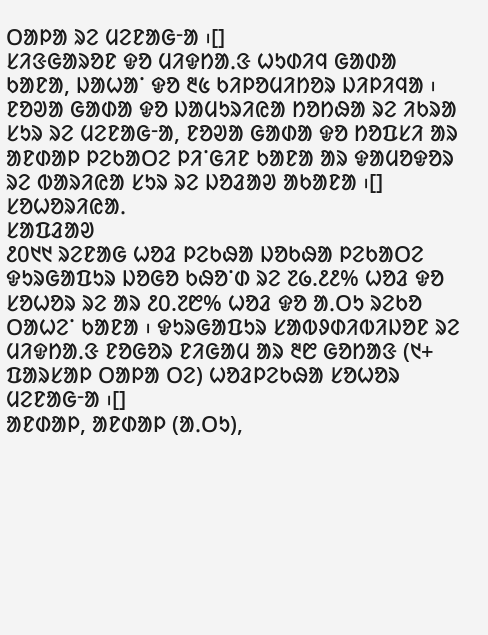ᱛᱟᱞᱟ ᱨᱮ ᱢᱮᱱᱟᱜᱼᱟ ᱾[]
ᱥᱤᱝᱜᱟᱨᱚᱱ ᱫᱚ ᱢᱤᱫᱴᱟᱹᱝ ᱦᱩᱰᱤᱧ ᱜᱟᱰᱟ ᱠᱟᱱᱟ, ᱡᱟᱦᱟᱸ ᱫᱚ ᱓᱕ ᱠᱤᱞᱚᱢᱤᱴᱚᱨ ᱡᱤᱞᱤᱧᱟ ᱾ ᱱᱚᱣᱟ ᱜᱟᱰᱟ ᱫᱚ ᱡᱟᱢᱩᱨᱤᱭᱟ ᱴᱚᱴᱷᱟ ᱨᱮ ᱤᱠᱨᱟ ᱥᱩᱨ ᱨᱮ ᱢᱮᱱᱟᱜᱼᱟ, ᱱᱚᱣᱟ ᱜᱟᱰᱟ ᱫᱚ ᱴᱚᱯᱥᱤ ᱟᱨ ᱟᱱᱰᱟᱞ ᱞᱮᱠᱟᱛᱮ ᱞᱤᱸᱜᱤᱱ ᱠᱟᱱᱟ ᱟᱨ ᱫᱟᱢᱚᱫᱚᱨ ᱨᱮ ᱵᱟᱨᱤᱭᱟ ᱥᱩᱨ ᱨᱮ ᱡᱚᱲᱟᱣ ᱟᱠᱟᱱᱟ ᱾[]
ᱥᱚᱦᱚᱨᱤᱭᱟᱹ
ᱥᱟᱯᱲᱟᱣ
᱒᱐᱑᱑ ᱨᱮᱱᱟᱜ ᱦᱚᱲ ᱞᱮᱠᱷᱟ ᱡᱚᱠᱷᱟ ᱞᱮᱠᱟᱛᱮ ᱫᱩᱨᱜᱟᱯᱩᱨ ᱡᱚᱜᱚ ᱠᱷᱚᱸᱰ ᱨᱮ ᱗᱙.᱒᱒% ᱦᱚᱲ ᱫᱚ ᱥᱚᱦᱚᱨ ᱨᱮ ᱟᱨ ᱒᱐.᱗᱘% ᱦᱚᱲ ᱫᱚ ᱟᱹᱛᱩ ᱨᱮᱠᱚ ᱛᱟᱦᱮᱸ ᱠᱟᱱᱟ ᱾ ᱫᱩᱨᱜᱟᱯᱩᱨ ᱥᱟᱵᱽᱰᱤᱵᱤᱡᱚᱱ ᱨᱮ ᱢᱤᱫᱴᱟᱹᱝ ᱱᱚᱜᱚᱨ ᱱᱤᱜᱟᱢ ᱟᱨ ᱓᱘ ᱜᱚᱴᱟᱝ (᱑+ ᱯᱟᱨᱥᱟᱞ ᱛᱟᱞᱟ ᱛᱮ) ᱦᱚᱲᱞᱮᱠᱷᱟ ᱥᱚᱦᱚᱨ ᱢᱮᱱᱟᱜᱼᱟ ᱾[]
ᱟᱱᱰᱟᱞ, ᱟᱱᱰᱟᱞ (ᱟᱹᱛᱩ),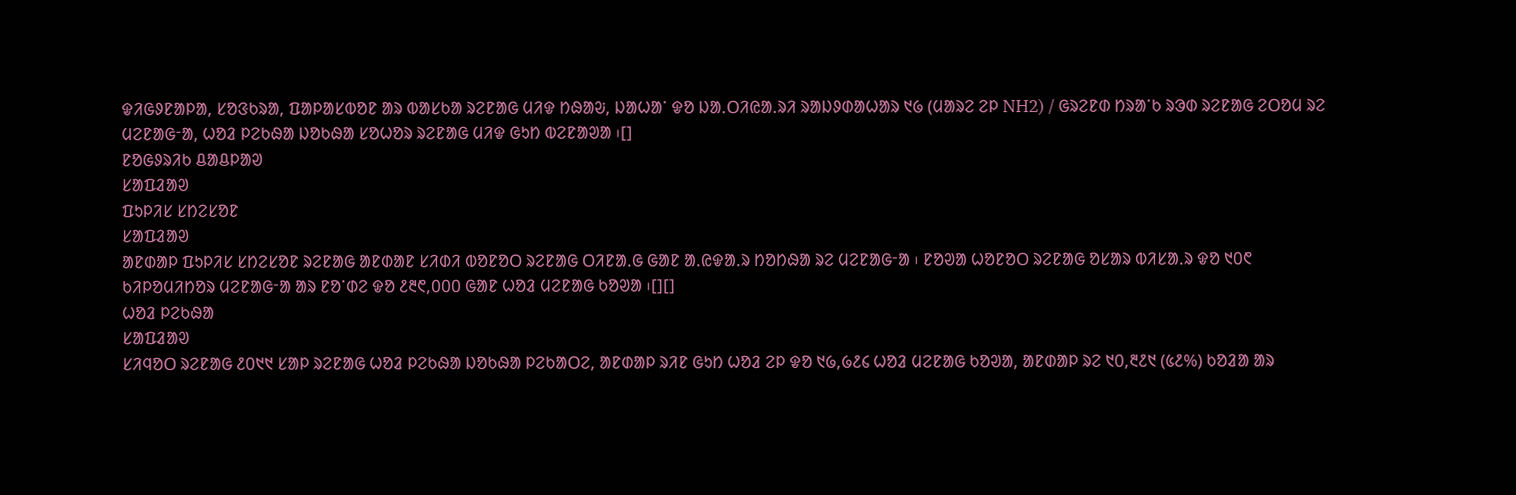ᱫᱤᱜᱽᱱᱟᱞᱟ, ᱥᱚᱝᱠᱨᱟ, ᱯᱟᱞᱟᱥᱵᱚᱱ ᱟᱨ ᱵᱟᱥᱠᱟ ᱨᱮᱱᱟᱜ ᱢᱤᱫ ᱴᱷᱟᱶ, ᱡᱟᱦᱟᱸ ᱫᱚ ᱡᱟᱹᱛᱤᱭᱟᱹᱨᱤ ᱨᱟᱡᱽᱰᱟᱦᱟᱨ ᱑᱙ (ᱢᱟᱨᱮ ᱮᱞ NH2) / ᱜᱨᱮᱱᱰ ᱴᱨᱟᱸᱠ ᱨᱳᱰ ᱨᱮᱱᱟᱜ ᱮᱛᱚᱢ ᱨᱮ ᱢᱮᱱᱟᱜᱼᱟ, ᱦᱚᱲ ᱞᱮᱠᱷᱟ ᱡᱚᱠᱷᱟ ᱥᱚᱦᱚᱨ ᱨᱮᱱᱟᱜ ᱢᱤᱫ ᱜᱩᱴ ᱵᱮᱱᱟᱣᱟ ᱾[]
ᱱᱚᱜᱽᱨᱤᱠ ᱪᱟᱪᱞᱟᱣ
ᱥᱟᱯᱲᱟᱣ
ᱯᱩᱞᱤᱥ ᱥᱴᱮᱥᱚᱱ
ᱥᱟᱯᱲᱟᱣ
ᱟᱱᱰᱟᱞ ᱯᱩᱞᱤᱥ ᱥᱴᱮᱥᱚᱱ ᱨᱮᱱᱟᱜ ᱟᱱᱰᱟᱱ ᱥᱤᱰᱤ ᱵᱚᱱᱚᱛ ᱨᱮᱱᱟᱜ ᱛᱤᱱᱟᱹᱜ ᱜᱟᱱ ᱟᱹᱭᱫᱟᱹᱨ ᱴᱚᱴᱷᱟ ᱨᱮ ᱢᱮᱱᱟᱜᱼᱟ ᱾ ᱱᱚᱣᱟ ᱦᱚᱱᱚᱛ ᱨᱮᱱᱟᱜ ᱚᱥᱟᱨ ᱵᱤᱥᱟᱹᱨ ᱫᱚ ᱑᱐᱖ ᱠᱤᱞᱚᱢᱤᱴᱚᱨ ᱢᱮᱱᱟᱜᱼᱟ ᱟᱨ ᱱᱚᱸᱰᱮ ᱫᱚ ᱒᱓᱖,᱐᱐᱐ ᱜᱟᱱ ᱦᱚᱲ ᱢᱮᱱᱟᱜ ᱠᱚᱣᱟ ᱾[][]
ᱦᱚᱲ ᱞᱮᱠᱷᱟ
ᱥᱟᱯᱲᱟᱣ
ᱥᱤᱧᱚᱛ ᱨᱮᱱᱟᱜ ᱒᱐᱑᱑ ᱥᱟᱞ ᱨᱮᱱᱟᱜ ᱦᱚᱲ ᱞᱮᱠᱷᱟ ᱡᱚᱠᱷᱟ ᱞᱮᱠᱟᱛᱮ, ᱟᱱᱰᱟᱞ ᱨᱤᱱ ᱜᱩᱴ ᱦᱚᱲ ᱮᱞ ᱫᱚ ᱑᱙,᱙᱒᱔ ᱦᱚᱲ ᱢᱮᱱᱟᱜ ᱠᱚᱣᱟ, ᱟᱱᱰᱟᱞ ᱨᱮ ᱑᱐,᱓᱒᱑ (᱕᱒%) ᱠᱚᱲᱟ ᱟᱨ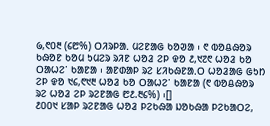᱙,᱖᱐᱓ (᱔᱘%) ᱛᱤᱨᱞᱟᱹ ᱢᱮᱱᱟᱜ ᱠᱚᱣᱟ ᱾ ᱖ ᱵᱚᱪᱷᱚᱨ ᱠᱷᱚᱱ ᱠᱚᱢ ᱩᱢᱮᱨ ᱨᱤᱱ ᱦᱚᱲ ᱮᱞ ᱫᱚ ᱒,᱑᱗᱖ ᱦᱚᱲ ᱠᱚ ᱛᱟᱦᱮᱸ ᱠᱟᱱᱟ ᱾ ᱟᱱᱰᱟᱞ ᱨᱮ ᱥᱤᱠᱷᱱᱟᱹᱛ ᱦᱚᱲᱟᱜ ᱜᱩᱴ ᱮᱞ ᱫᱚ ᱑᱔,᱖᱑᱓ ᱦᱚᱲ ᱠᱚ ᱛᱟᱦᱮᱸ ᱠᱟᱱᱟ (᱖ ᱵᱚᱪᱷᱚᱨ ᱨᱮ ᱦᱚᱲ ᱮᱞ ᱨᱮᱱᱟᱜ ᱘᱒.᱓᱔%) ᱾[]
᱒᱐᱐᱑ ᱥᱟᱞ ᱨᱮᱱᱟᱜ ᱦᱚᱲ ᱞᱮᱠᱷᱟ ᱡᱚᱠᱷᱟ ᱞᱮᱠᱟᱛᱮ,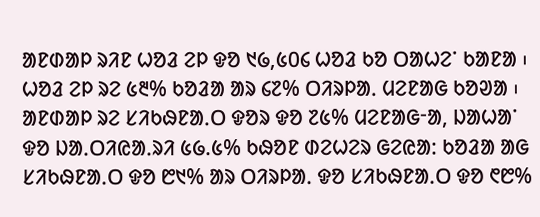ᱟᱱᱰᱟᱞ ᱨᱤᱱ ᱦᱚᱲ ᱮᱞ ᱫᱚ ᱑᱙,᱕᱐᱔ ᱦᱚᱲ ᱠᱚ ᱛᱟᱦᱮᱸ ᱠᱟᱱᱟ ᱾ ᱦᱚᱲ ᱮᱞ ᱨᱮ ᱕᱓% ᱠᱚᱲᱟ ᱟᱨ ᱔᱗% ᱛᱤᱨᱞᱟᱹ ᱢᱮᱱᱟᱜ ᱠᱚᱣᱟ ᱾ ᱟᱱᱰᱟᱞ ᱨᱮ ᱥᱤᱠᱷᱱᱟᱹᱛ ᱫᱚᱨ ᱫᱚ ᱗᱕% ᱢᱮᱱᱟᱜᱼᱟ, ᱡᱟᱦᱟᱸ ᱫᱚ ᱡᱟᱹᱛᱤᱭᱟᱹᱨᱤ ᱕᱙.᱕% ᱠᱷᱚᱱ ᱰᱮᱦᱮᱨ ᱜᱮᱭᱟ: ᱠᱚᱲᱟ ᱟᱜ ᱥᱤᱠᱷᱱᱟᱹᱛ ᱫᱚ ᱘᱑% ᱟᱨ ᱛᱤᱨᱞᱟᱹ ᱫᱚ ᱥᱤᱠᱷᱱᱟᱹᱛ ᱫᱚ ᱖᱘%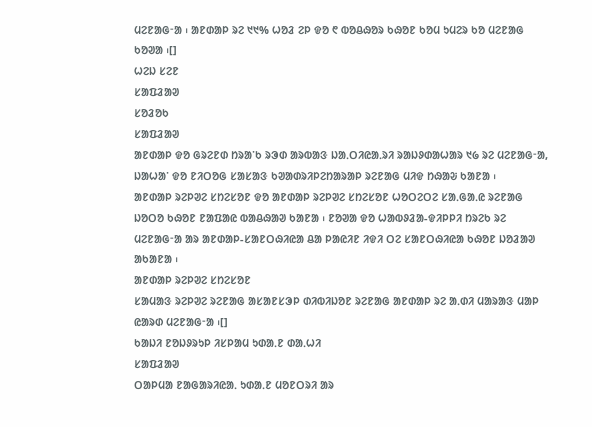ᱢᱮᱱᱟᱜᱼᱟ ᱾ ᱟᱱᱰᱟᱞ ᱨᱮ ᱑᱑% ᱦᱚᱲ ᱮᱞ ᱫᱚ ᱖ ᱵᱚᱪᱷᱚᱨ ᱠᱷᱚᱱ ᱠᱚᱢ ᱩᱢᱮᱨ ᱠᱚ ᱢᱮᱱᱟᱜ ᱠᱚᱣᱟ ᱾[]
ᱦᱮᱡ ᱥᱮᱱ
ᱥᱟᱯᱲᱟᱣ
ᱥᱚᱲᱚᱠ
ᱥᱟᱯᱲᱟᱣ
ᱟᱱᱰᱟᱞ ᱫᱚ ᱜᱨᱮᱱᱰ ᱴᱨᱟᱸᱠ ᱨᱳᱰ ᱟᱨᱵᱟᱝ ᱡᱟᱹᱛᱤᱭᱟᱹᱨᱤ ᱨᱟᱡᱽᱰᱟᱦᱟᱨ ᱑᱙ ᱨᱮ ᱢᱮᱱᱟᱜᱼᱟ, ᱡᱟᱦᱟᱸ ᱫᱚ ᱱᱤᱛᱚᱜ ᱥᱟᱥᱟᱝ ᱠᱣᱟᱰᱨᱤᱞᱮᱴᱟᱨᱟᱞ ᱨᱮᱱᱟᱜ ᱢᱤᱫ ᱴᱷᱟᱶ ᱠᱟᱱᱟ ᱾
ᱟᱱᱰᱟᱞ ᱨᱮᱞᱣᱮ ᱥᱴᱮᱥᱚᱱ ᱫᱚ ᱟᱱᱰᱟᱞ ᱨᱮᱞᱣᱮ ᱥᱴᱮᱥᱚᱱ ᱦᱚᱛᱮᱛᱮ ᱥᱟᱹᱜᱟᱹᱭ ᱨᱮᱱᱟᱜ ᱡᱚᱛᱚ ᱠᱷᱚᱱ ᱱᱟᱯᱟᱭ ᱵᱟᱪᱷᱟᱣ ᱠᱟᱱᱟ ᱾ ᱱᱚᱣᱟ ᱫᱚ ᱦᱟᱵᱽᱲᱟ-ᱫᱤᱞᱞᱤ ᱴᱨᱮᱠ ᱨᱮ ᱢᱮᱱᱟᱜᱼᱟ ᱟᱨ ᱟᱱᱰᱟᱞ-ᱥᱟᱱᱛᱷᱤᱭᱟ ᱪᱟ ᱞᱟᱭᱤᱱ ᱤᱫᱤ ᱛᱮ ᱥᱟᱱᱛᱷᱤᱭᱟ ᱠᱷᱚᱱ ᱡᱚᱲᱟᱣ ᱟᱠᱟᱱᱟ ᱾
ᱟᱱᱰᱟᱞ ᱨᱮᱞᱣᱮ ᱥᱴᱮᱥᱚᱱ
ᱥᱟᱢᱟᱝ ᱨᱮᱞᱣᱮ ᱨᱮᱱᱟᱜ ᱟᱥᱟᱱᱥᱳᱞ ᱰᱤᱵᱤᱡᱚᱱ ᱨᱮᱱᱟᱜ ᱟᱱᱰᱟᱞ ᱨᱮ ᱟᱹᱰᱤ ᱢᱟᱨᱟᱝ ᱢᱟᱞ ᱭᱟᱨᱰ ᱢᱮᱱᱟᱜᱼᱟ ᱾[]
ᱠᱟᱡᱤ ᱱᱚᱡᱽᱨᱩᱞ ᱤᱥᱞᱟᱢ ᱩᱰᱟᱹᱱ ᱰᱟᱹᱦᱤ
ᱥᱟᱯᱲᱟᱣ
ᱛᱟᱞᱢᱟ ᱱᱟᱜᱟᱨᱤᱭᱟᱹ ᱩᱰᱟᱹᱱ ᱢᱚᱱᱛᱨᱤ ᱟᱨ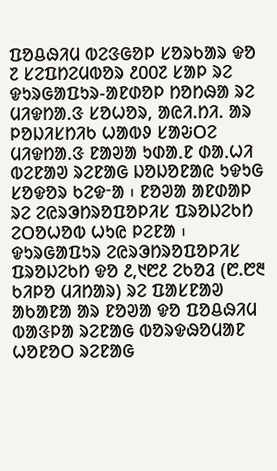ᱯᱚᱪᱷᱤᱢ ᱵᱮᱝᱜᱚᱞ ᱥᱚᱨᱠᱟᱨ ᱫᱚ ᱗ ᱥᱮᱯᱴᱮᱢᱵᱚᱨ ᱒᱐᱐᱗ ᱥᱟᱞ ᱨᱮ ᱫᱩᱨᱜᱟᱯᱩᱨ-ᱟᱱᱰᱚᱞ ᱴᱚᱴᱷᱟ ᱨᱮ ᱢᱤᱫᱴᱟᱹᱝ ᱥᱚᱦᱚᱨ, ᱟᱭᱤ.ᱴᱤ. ᱟᱨ ᱞᱚᱡᱤᱥᱴᱤᱠ ᱦᱟᱵᱽ ᱥᱟᱶᱛᱮ ᱢᱤᱫᱴᱟᱹᱝ ᱱᱟᱣᱟ ᱩᱰᱟᱹᱱ ᱰᱟᱹᱦᱤ ᱵᱮᱱᱟᱣ ᱨᱮᱱᱟᱜ ᱡᱚᱡᱚᱱᱟᱭ ᱩᱫᱩᱜ ᱥᱚᱫᱚᱨ ᱠᱮᱫᱼᱟ ᱾ ᱱᱚᱣᱟ ᱟᱱᱰᱟᱞ ᱨᱮ ᱮᱭᱨᱳᱴᱨᱚᱯᱚᱞᱤᱥ ᱯᱨᱚᱡᱮᱠᱴ ᱮᱛᱚᱦᱚᱵ ᱦᱩᱭ ᱞᱮᱱᱟ ᱾ ᱫᱩᱨᱜᱟᱯᱩᱨ ᱮᱭᱨᱳᱴᱨᱚᱯᱚᱞᱤᱥ ᱯᱨᱚᱡᱮᱠᱴ ᱫᱚ ᱒,᱑᱘᱒ ᱮᱠᱚᱲ (᱘.᱘᱓ ᱠᱤᱞᱚ ᱢᱤᱴᱟᱨ) ᱨᱮ ᱯᱟᱥᱱᱟᱣ ᱟᱠᱟᱱᱟ ᱟᱨ ᱱᱚᱣᱟ ᱫᱚ ᱯᱚᱪᱷᱤᱢ ᱵᱟᱝᱞᱟ ᱨᱮᱱᱟᱜ ᱵᱚᱨᱫᱷᱚᱢᱟᱱ ᱦᱚᱱᱚᱛ ᱨᱮᱱᱟᱜ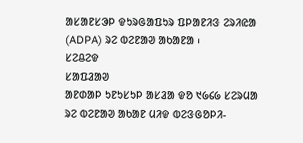ᱟᱥᱟᱱᱥᱳᱞ ᱫᱩᱨᱜᱟᱯᱩᱨ ᱯᱞᱟᱱᱤᱝ ᱮᱨᱤᱭᱟ (ADPA) ᱨᱮ ᱵᱮᱱᱟᱣ ᱟᱠᱟᱱᱟ ᱾
ᱥᱮᱪᱮᱫ
ᱥᱟᱯᱲᱟᱣ
ᱟᱱᱰᱟᱞ ᱩᱱᱩᱥᱩᱞ ᱟᱥᱲᱟ ᱫᱚ ᱑᱙᱔᱙ ᱥᱮᱨᱢᱟ ᱨᱮ ᱵᱮᱱᱟᱣ ᱟᱠᱟᱱ ᱢᱤᱫ ᱵᱮᱝᱜᱚᱞᱤ-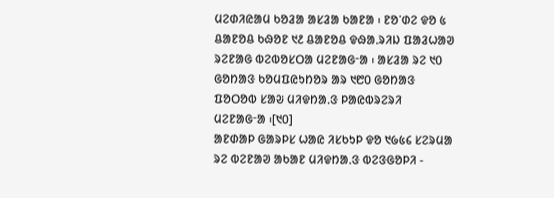ᱢᱮᱰᱤᱭᱟᱢ ᱠᱚᱲᱟ ᱟᱥᱲᱟ ᱠᱟᱱᱟ ᱾ ᱱᱚᱸᱰᱮ ᱫᱚ ᱕ ᱪᱟᱱᱚᱪ ᱠᱷᱚᱱ ᱑᱒ ᱪᱟᱱᱚᱪ ᱫᱷᱟᱹᱨᱤᱡ ᱯᱟᱲᱦᱟᱣ ᱨᱮᱱᱟᱜ ᱵᱮᱵᱚᱥᱛᱟ ᱢᱮᱱᱟᱜᱼᱟ ᱾ ᱟᱥᱲᱟ ᱨᱮ ᱑᱐ ᱜᱚᱴᱟᱝ ᱠᱚᱢᱯᱭᱩᱴᱚᱨ ᱟᱨ ᱑᱘᱐ ᱜᱚᱴᱟᱝ ᱯᱚᱛᱚᱵ ᱥᱟᱶ ᱢᱤᱫᱴᱟᱹᱝ ᱞᱟᱭᱵᱨᱮᱨᱤ ᱢᱮᱱᱟᱜᱼᱟ ᱾[᱑᱐]
ᱟᱱᱰᱟᱞ ᱜᱟᱨᱞᱥ ᱦᱟᱭ ᱤᱥᱠᱩᱞ ᱫᱚ ᱑᱙᱕᱔ ᱥᱮᱨᱢᱟ ᱨᱮ ᱵᱮᱱᱟᱣ ᱟᱠᱟᱱ ᱢᱤᱫᱴᱟᱹᱝ ᱵᱮᱝᱜᱚᱞᱤ -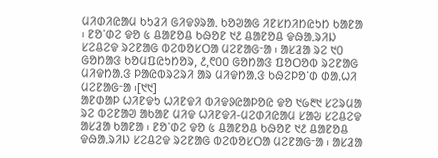ᱢᱤᱰᱤᱭᱟᱢ ᱠᱩᱲᱤ ᱜᱤᱫᱽᱨᱟᱹ ᱠᱚᱣᱟᱜ ᱤᱱᱥᱴᱤᱴᱭᱩᱴ ᱠᱟᱱᱟ ᱾ ᱱᱚᱸᱰᱮ ᱫᱚ ᱕ ᱪᱟᱱᱚᱪ ᱠᱷᱚᱱ ᱑᱒ ᱪᱟᱱᱚᱪ ᱫᱷᱟᱹᱨᱤᱡ ᱥᱮᱪᱮᱫ ᱨᱮᱱᱟᱜ ᱵᱮᱵᱚᱥᱛᱟ ᱢᱮᱱᱟᱜᱼᱟ ᱾ ᱟᱥᱲᱟ ᱨᱮ ᱑᱐ ᱜᱚᱴᱟᱝ ᱠᱚᱢᱯᱭᱩᱴᱚᱨ, ᱒,᱖᱐᱐ ᱜᱚᱴᱟᱝ ᱯᱚᱛᱚᱵ ᱨᱮᱱᱟᱜ ᱢᱤᱫᱴᱟᱹᱝ ᱞᱟᱭᱵᱨᱮᱨᱤ ᱟᱨ ᱢᱤᱫᱴᱟᱹᱝ ᱠᱷᱮᱞᱚᱸᱰ ᱰᱟᱹᱦᱤ ᱢᱮᱱᱟᱜᱼᱟ ᱾[᱑᱑]
ᱟᱱᱰᱟᱞ ᱦᱤᱱᱫᱩ ᱦᱤᱱᱫᱤ ᱵᱤᱫᱽᱭᱟᱞᱚᱭ ᱫᱚ ᱑᱙᱓᱑ ᱥᱮᱨᱢᱟ ᱨᱮ ᱵᱮᱱᱟᱣ ᱟᱠᱟᱱ ᱢᱤᱫ ᱦᱤᱱᱫᱤ-ᱢᱮᱰᱤᱭᱟᱢ ᱥᱟᱶ ᱥᱮᱪᱮᱫ ᱟᱥᱲᱟ ᱠᱟᱱᱟ ᱾ ᱱᱚᱸᱰᱮ ᱫᱚ ᱕ ᱪᱟᱱᱚᱪ ᱠᱷᱚᱱ ᱑᱒ ᱪᱟᱱᱚᱪ ᱫᱷᱟᱹᱨᱤᱡ ᱥᱮᱪᱮᱫ ᱨᱮᱱᱟᱜ ᱵᱮᱵᱚᱥᱛᱟ ᱢᱮᱱᱟᱜᱼᱟ ᱾ ᱟᱥᱲᱟ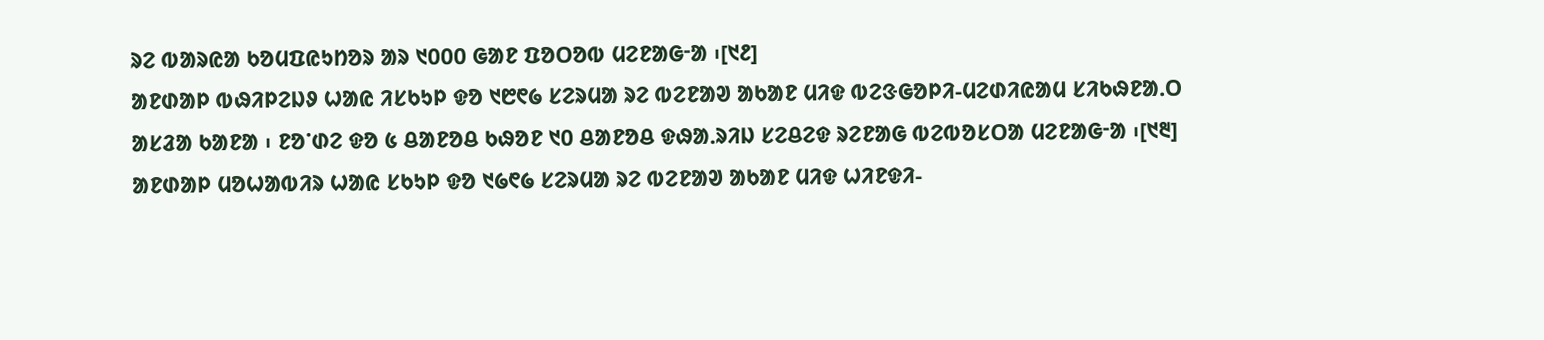ᱨᱮ ᱵᱟᱨᱭᱟ ᱠᱚᱢᱯᱭᱩᱴᱚᱨ ᱟᱨ ᱑᱐᱐᱐ ᱜᱟᱱ ᱯᱚᱛᱚᱵ ᱢᱮᱱᱟᱜᱼᱟ ᱾[᱑᱒]
ᱟᱱᱰᱟᱞ ᱵᱷᱤᱞᱮᱡᱽ ᱦᱟᱭ ᱤᱥᱠᱩᱞ ᱫᱚ ᱑᱘᱖᱙ ᱥᱮᱨᱢᱟ ᱨᱮ ᱵᱮᱱᱟᱣ ᱟᱠᱟᱱ ᱢᱤᱫ ᱵᱮᱝᱜᱚᱞᱤ-ᱢᱮᱰᱤᱭᱟᱢ ᱥᱤᱠᱷᱱᱟᱹᱛ ᱟᱥᱲᱟ ᱠᱟᱱᱟ ᱾ ᱱᱚᱸᱰᱮ ᱫᱚ ᱕ ᱪᱟᱱᱚᱪ ᱠᱷᱚᱱ ᱑᱐ ᱪᱟᱱᱚᱪ ᱫᱷᱟᱹᱨᱤᱡ ᱥᱮᱪᱮᱫ ᱨᱮᱱᱟᱜ ᱵᱮᱵᱚᱥᱛᱟ ᱢᱮᱱᱟᱜᱼᱟ ᱾[᱑᱓]
ᱟᱱᱰᱟᱞ ᱢᱚᱦᱟᱵᱤᱨ ᱦᱟᱭ ᱥᱠᱩᱞ ᱫᱚ ᱑᱙᱖᱙ ᱥᱮᱨᱢᱟ ᱨᱮ ᱵᱮᱱᱟᱣ ᱟᱠᱟᱱ ᱢᱤᱫ ᱦᱤᱱᱫᱤ-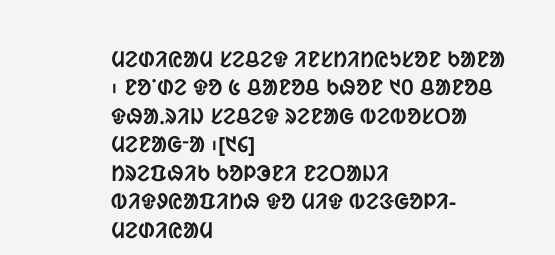ᱢᱮᱰᱤᱭᱟᱢ ᱥᱮᱪᱮᱫ ᱤᱱᱥᱴᱤᱴᱭᱩᱥᱚᱱ ᱠᱟᱱᱟ ᱾ ᱱᱚᱸᱰᱮ ᱫᱚ ᱕ ᱪᱟᱱᱚᱪ ᱠᱷᱚᱱ ᱑᱐ ᱪᱟᱱᱚᱪ ᱫᱷᱟᱹᱨᱤᱡ ᱥᱮᱪᱮᱫ ᱨᱮᱱᱟᱜ ᱵᱮᱵᱚᱥᱛᱟ ᱢᱮᱱᱟᱜᱼᱟ ᱾[᱑᱔]
ᱴᱨᱮᱯᱷᱤᱠ ᱠᱚᱞᱳᱱᱤ ᱱᱮᱛᱟᱡᱤ ᱵᱤᱫᱽᱭᱟᱯᱤᱴᱷ ᱫᱚ ᱢᱤᱫ ᱵᱮᱝᱜᱚᱞᱤ-ᱢᱮᱰᱤᱭᱟᱢ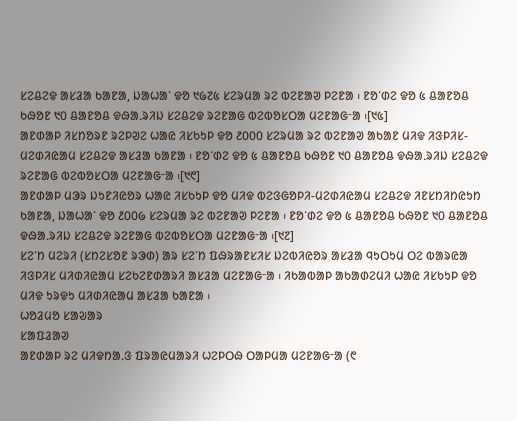ᱥᱮᱪᱮᱫ ᱟᱥᱲᱟ ᱠᱟᱱᱟ, ᱡᱟᱦᱟᱸ ᱫᱚ ᱑᱙᱗᱕ ᱥᱮᱨᱢᱟ ᱨᱮ ᱵᱮᱱᱟᱣ ᱞᱮᱱᱟ ᱾ ᱱᱚᱸᱰᱮ ᱫᱚ ᱕ ᱪᱟᱱᱚᱪ ᱠᱷᱚᱱ ᱑᱐ ᱪᱟᱱᱚᱪ ᱫᱷᱟᱹᱨᱤᱡ ᱥᱮᱪᱮᱫ ᱨᱮᱱᱟᱜ ᱵᱮᱵᱚᱥᱛᱟ ᱢᱮᱱᱟᱜᱼᱟ ᱾[᱑᱕]
ᱟᱱᱰᱟᱞ ᱤᱥᱴᱚᱨᱱ ᱨᱮᱞᱣᱮ ᱦᱟᱭ ᱤᱥᱠᱩᱞ ᱫᱚ ᱒᱐᱐᱐ ᱥᱮᱨᱢᱟ ᱨᱮ ᱵᱮᱱᱟᱣ ᱟᱠᱟᱱ ᱢᱤᱫ ᱤᱝᱞᱤᱥ-ᱢᱮᱰᱤᱭᱟᱢ ᱥᱮᱪᱮᱫ ᱟᱥᱲᱟ ᱠᱟᱱᱟ ᱾ ᱱᱚᱸᱰᱮ ᱫᱚ ᱕ ᱪᱟᱱᱚᱪ ᱠᱷᱚᱱ ᱑᱐ ᱪᱟᱱᱚᱪ ᱫᱷᱟᱹᱨᱤᱡ ᱥᱮᱪᱮᱫ ᱨᱮᱱᱟᱜ ᱵᱮᱵᱚᱥᱛᱟ ᱢᱮᱱᱟᱜᱼᱟ ᱾[᱑᱖]
ᱟᱱᱰᱟᱞ ᱢᱳᱨ ᱡᱩᱱᱤᱭᱚᱨ ᱦᱟᱭ ᱤᱥᱠᱩᱞ ᱫᱚ ᱢᱤᱫ ᱵᱮᱝᱜᱚᱞᱤ-ᱢᱮᱰᱤᱭᱟᱢ ᱥᱮᱪᱮᱫ ᱤᱱᱥᱴᱤᱴᱭᱩᱴ ᱠᱟᱱᱟ, ᱡᱟᱦᱟᱸ ᱫᱚ ᱒᱐᱐᱙ ᱥᱮᱨᱢᱟ ᱨᱮ ᱵᱮᱱᱟᱣ ᱞᱮᱱᱟ ᱾ ᱱᱚᱸᱰᱮ ᱫᱚ ᱕ ᱪᱟᱱᱚᱪ ᱠᱷᱚᱱ ᱑᱐ ᱪᱟᱱᱚᱪ ᱫᱷᱟᱹᱨᱤᱡ ᱥᱮᱪᱮᱫ ᱨᱮᱱᱟᱜ ᱵᱮᱵᱚᱥᱛᱟ ᱢᱮᱱᱟᱜᱼᱟ ᱾[᱑᱗]
ᱥᱮᱸᱴ ᱢᱮᱨᱤ (ᱥᱴᱮᱥᱚᱱ ᱨᱳᱰ) ᱟᱨ ᱥᱮᱸᱴ ᱯᱷᱨᱟᱱᱥᱤᱥ ᱡᱮᱵᱤᱭᱚᱨ ᱟᱥᱲᱟ ᱧᱩᱛᱩᱢ ᱛᱮ ᱵᱟᱨᱭᱟ ᱤᱝᱞᱤᱥ ᱢᱤᱰᱤᱭᱟᱢ ᱥᱮᱠᱮᱱᱰᱟᱨᱤ ᱟᱥᱲᱟ ᱢᱮᱱᱟᱜᱼᱟ ᱾ ᱤᱠᱟᱵᱟᱞ ᱟᱠᱟᱰᱮᱢᱤ ᱦᱟᱭ ᱤᱥᱠᱩᱞ ᱫᱚ ᱢᱤᱫ ᱩᱨᱫᱩ ᱢᱤᱰᱤᱭᱟᱢ ᱟᱥᱲᱟ ᱠᱟᱱᱟ ᱾
ᱦᱚᱲᱢᱚ ᱥᱟᱶᱟᱨ
ᱥᱟᱯᱲᱟᱣ
ᱟᱱᱰᱟᱞ ᱨᱮ ᱢᱤᱫᱴᱟᱹᱝ ᱯᱨᱟᱭᱢᱟᱨᱤ ᱦᱮᱞᱛᱷ ᱛᱟᱞᱢᱟ ᱢᱮᱱᱟᱜᱼᱟ (᱖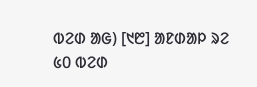ᱵᱮᱰ ᱟᱜ) [᱑᱘] ᱟᱱᱰᱟᱞ ᱨᱮ ᱕᱐ ᱵᱮᱰ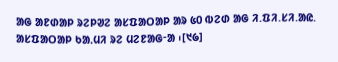ᱟᱜ ᱟᱱᱰᱟᱞ ᱨᱮᱞᱣᱮ ᱟᱥᱯᱟᱛᱟᱞ ᱟᱨ ᱕᱐ ᱵᱮᱰ ᱟᱜ ᱤ.ᱯᱤ.ᱥᱤ.ᱟᱭ. ᱟᱥᱯᱟᱛᱟᱞ ᱠᱟᱹᱢᱤ ᱨᱮ ᱢᱮᱱᱟᱜᱼᱟ ᱾[᱑᱙]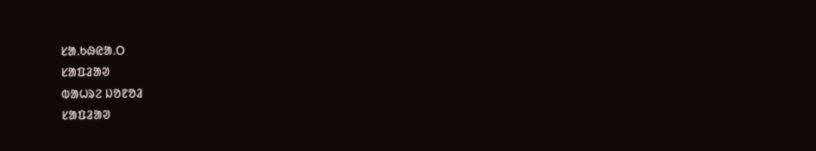ᱥᱟᱹᱠᱷᱭᱟᱹᱛ
ᱥᱟᱯᱲᱟᱣ
ᱵᱟᱦᱨᱮ ᱡᱚᱱᱚᱲ
ᱥᱟᱯᱲᱟᱣ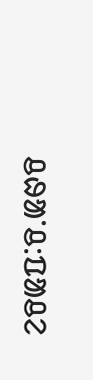ᱪᱷᱟᱸᱪ:ᱯᱟᱪᱮ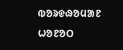ᱵᱚᱨᱫᱷᱚᱢᱟᱱ ᱦᱚᱱᱚᱛ